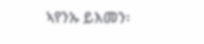ኣየንኡ ይእመን፡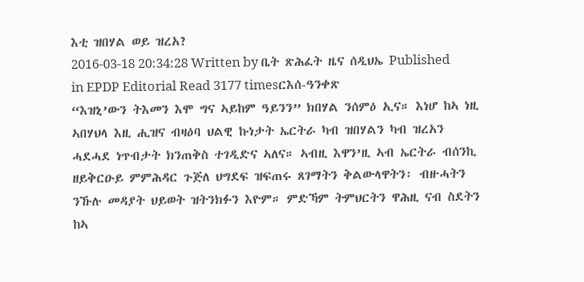እቲ ዝበሃል ወይ ዝረአ?
2016-03-18 20:34:28 Written by ቤት ጽሕፈት ዜና ሰዲህኤ Published in EPDP Editorial Read 3177 timesርእሰ-ዓንቀጽ
“እዝኒ’ውን ትእመን እሞ ግና ኣይከም ዓይንን” ክበሃል ንሰምዕ ኢና። እነሆ ከኣ ነዚ ኣበሃህላ እዚ ሒዝና ብዛዕባ ህልዊ ኩነታት ኤርትራ ካብ ዝበሃልን ካብ ዝረአን ሓደሓደ ነጥብታት ክንጠቅስ ተገዲድና ኣለና። ኣብዚ እዋን’ዚ ኣብ ኤርትራ ብሰንኪ ዘይቅርዑይ ምምሕዳር ጉጅለ ህግደፍ ዝፍጠሩ ጸገማትን ቅልውላዋትን፡ ብዙሓትን ንኹሉ መዳያት ህይወት ዝትንክፉን እዮም። ምድኻም ትምህርትን ዋሕዚ ናብ ስደትን ከኣ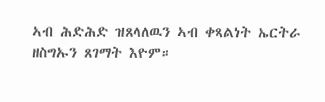ኣብ ሕድሕድ ዝጸላለዉን ኣብ ቀጻልነት ኤርትራ ዘስግኡን ጸገማት እዮም።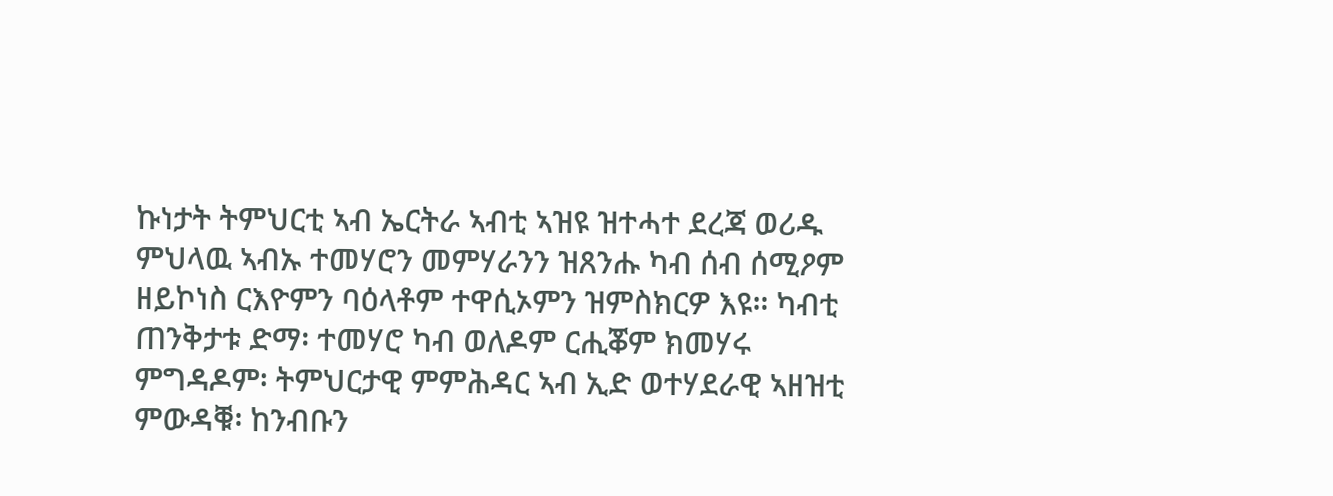ኩነታት ትምህርቲ ኣብ ኤርትራ ኣብቲ ኣዝዩ ዝተሓተ ደረጃ ወሪዱ ምህላዉ ኣብኡ ተመሃሮን መምሃራንን ዝጸንሑ ካብ ሰብ ሰሚዖም ዘይኮነስ ርእዮምን ባዕላቶም ተዋሲኦምን ዝምስክርዎ እዩ። ካብቲ ጠንቅታቱ ድማ፡ ተመሃሮ ካብ ወለዶም ርሒቖም ክመሃሩ ምግዳዶም፡ ትምህርታዊ ምምሕዳር ኣብ ኢድ ወተሃደራዊ ኣዘዝቲ ምውዳቑ፡ ከንብቡን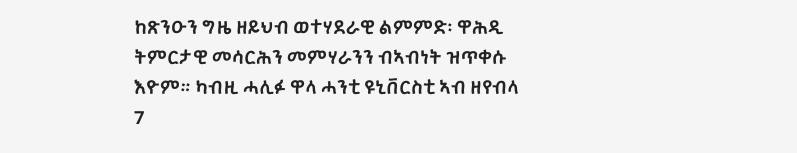ከጽንዑን ግዜ ዘይህብ ወተሃደራዊ ልምምድ፡ ዋሕዲ ትምርታዊ መሳርሕን መምሃራንን ብኣብነት ዝጥቀሱ እዮም። ካብዚ ሓሊፉ ዋላ ሓንቲ ዩኒቨርስቲ ኣብ ዘየብላ 7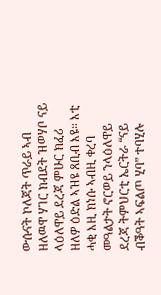ውሱናት ኮለጃት ጥራይ ኣብ ዘለዉዋ ሃገር ክብደት ዝወሃቦ ናይ ላዕለዋይ ደረጃ ምሁር ክፈሪ ዘለዎ ዕድል ኣዝዩ ጸቢብ እዩ። እቲ ሓቂ እዚ ክነሱ ኣብዚ ቀረባ መዓልታት ኖርወይ ንላዕለዋይ ደረጃ ትምህርቲ ኤርትራ “ናይ ብቕዓት ኣፍልጦ ሂባ” ተባሂሉ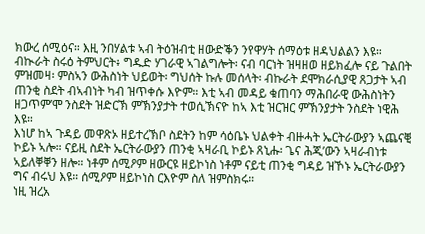ክውረ ሰሚዕና። እዚ ንበሃልቱ ኣብ ትዕዝብቲ ዘውድቕን ንየዋሃት ሰማዕቱ ዘዳህልልን እዩ።
ብኲራት ስሩዕ ትምህርት፥ ግዱድ ሃገራዊ ኣገልግሎት፡ ናብ ባርነት ዝዛዘወ ዘይክፈሎ ናይ ጉልበት ምዝመዛ፡ ምስኣን ውሕስነት ህይወት፡ ግህሰት ኩሉ መሰላት፡ ብኩራት ደሞክራሲያዊ ጸጋታት ኣብ ጠንቂ ስደት ብኣብነት ካብ ዝጥቀሱ እዮም። እቲ ኣብ መዳይ ቁጠባን ማሕበራዊ ውሕስነትን ዘጋጥም’ሞ ንስደት ዝድርኽ ምኽንያታት ተወሲኽናዮ ከኣ እቲ ዝርዝር ምኽንያታት ንስደት ነዊሕ እዩ።
እነሆ ከኣ ጉዳይ መዋጽኦ ዘይተረኽቦ ስደትን ከም ሳዕቤኑ ህልቀት ብዙሓት ኤርትራውያን ኣጨናቒ ኮይኑ ኣሎ። ናይዚ ስደት ኤርትራውያን ጠንቂ ኣዛራቢ ኮይኑ ጸኒሑ፡ ጌና ሕጂ’ውን ኣዛራብነቱ ኣይለቐቐን ዘሎ። ነቶም ሰሚዖም ዘውርዩ ዘይኮነስ ነቶም ናይቲ ጠንቂ ግዳይ ዝኾኑ ኤርትራውያን ግና ብሩህ እዩ። ሰሚዖም ዘይኮነስ ርእዮም ስለ ዝምስክሩ።
ነዚ ዝረአ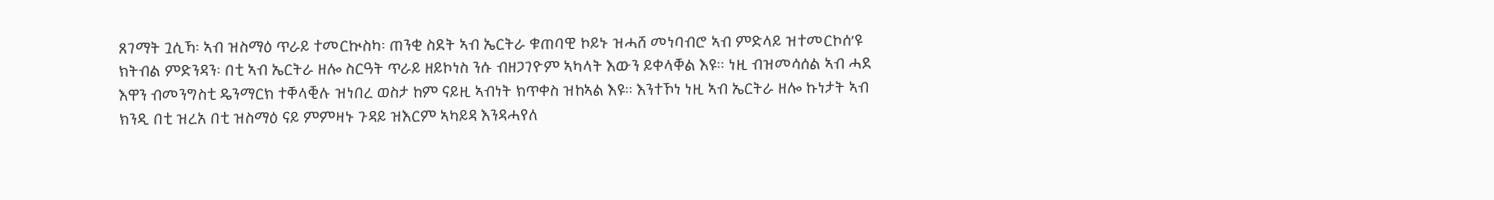ጸገማት ጓሲኻ፡ ኣብ ዝስማዕ ጥራይ ተመርኲስካ፡ ጠንቂ ስደት ኣብ ኤርትራ ቁጠባዊ ኮይኑ ዝሓሸ መነባብሮ ኣብ ምድላይ ዝተመርኮሰ’ዩ ክትብል ምድንዳን፡ በቲ ኣብ ኤርትራ ዘሎ ስርዓት ጥራይ ዘይኮነስ ንሱ ብዘጋገዮም ኣካላት እውን ይቀላቐል እዩ። ነዚ ብዝመሳሰል ኣብ ሓደ እዋን ብመንግስቲ ዴንማርክ ተቐላቒሉ ዝነበረ ወስታ ከም ናይዚ ኣብነት ክጥቀስ ዝከኣል እዩ። እንተኾነ ነዚ ኣብ ኤርትራ ዘሎ ኩነታት ኣብ ክንዲ በቲ ዝረአ በቲ ዝስማዕ ናይ ምምዛኑ ጉዳይ ዝእርም ኣካይዳ እንዳሓየለ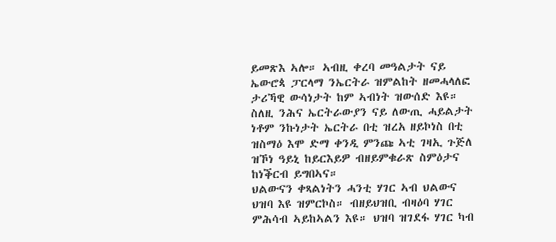ይመጽእ ኣሎ። ኣብዚ ቀረባ መዓልታት ናይ ኤውሮጳ ፓርላማ ንኤርትራ ዝምልከት ዘመሓላለፎ ታሪኻዊ ውሳነታት ከም ኣብነት ዝውሰድ እዩ። ስለዚ ንሕና ኤርትራውያን ናይ ለውጢ ሓይልታት ነቶም ንኩነታት ኤርትራ በቲ ዝረአ ዘይኮነስ በቲ ዝስማዕ እሞ ድማ ቀንዲ ምንጩ ኣቲ ገዛኢ ጉጅለ ዝኾነ ዓይኒ ከይርእይዎ ብዘይምቁራጽ ስምዕታና ከነቕርብ ይግበኣና።
ህልውናን ቀጻልነትን ሓንቲ ሃገር ኣብ ህልውና ህዝባ እዩ ዝምርኮስ። ብዘይህዝቢ ብዛዕባ ሃገር ምሕሳብ ኣይከኣልን እዩ። ህዝባ ዝገደፋ ሃገር ካብ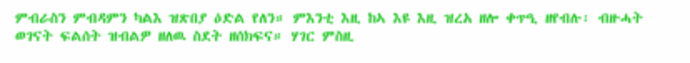ምብራስን ምብዳምን ካልእ ዝጽበያ ዕድል የለን። ምእንቲ እዚ ከኣ እዩ እዚ ዝረአ ዘሎ ቀጥዒ ዘየብሉ፡ ብዙሓት ወገናት ፍልሰት ዝብልዎ ዘለዉ ስደት ዘሰክፍና። ሃገር ምስዚ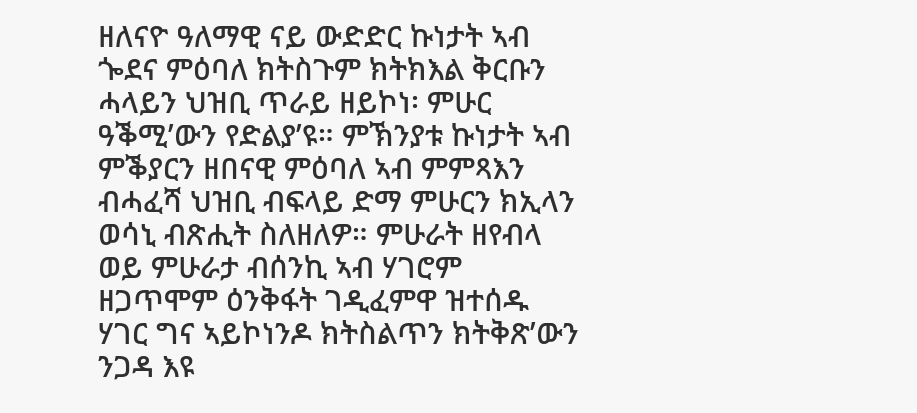ዘለናዮ ዓለማዊ ናይ ውድድር ኩነታት ኣብ ጐደና ምዕባለ ክትስጉም ክትክእል ቅርቡን ሓላይን ህዝቢ ጥራይ ዘይኮነ፡ ምሁር ዓቕሚ’ውን የድልያ’ዩ። ምኽንያቱ ኩነታት ኣብ ምቕያርን ዘበናዊ ምዕባለ ኣብ ምምጻእን ብሓፈሻ ህዝቢ ብፍላይ ድማ ምሁርን ክኢላን ወሳኒ ብጽሒት ስለዘለዎ። ምሁራት ዘየብላ ወይ ምሁራታ ብሰንኪ ኣብ ሃገሮም ዘጋጥሞም ዕንቅፋት ገዲፈምዋ ዝተሰዱ ሃገር ግና ኣይኮነንዶ ክትስልጥን ክትቅጽ’ውን ንጋዳ እዩ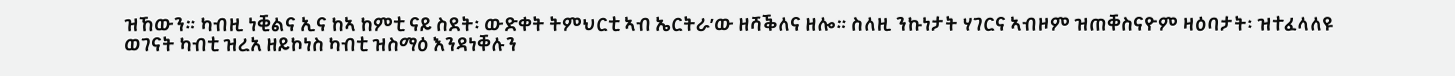ዝኸውን። ካብዚ ነቒልና ኢና ከኣ ከምቲ ናይ ስደት፡ ውድቀት ትምህርቲ ኣብ ኤርትራ’ው ዘሻቕለና ዘሎ። ስለዚ ንኩነታት ሃገርና ኣብዞም ዝጠቐስናዮም ዛዕባታት፡ ዝተፈላለዩ ወገናት ካብቲ ዝረአ ዘይኮነስ ካብቲ ዝስማዕ እንዳነቐሉን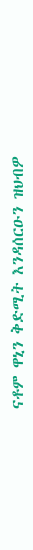ናቶም ዋኒን ቅድሚት እንዳሰርዑን ዝህብዎ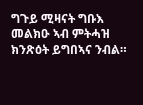ግጉይ ሚዛናት ግቡእ መልክዑ ኣብ ምትሓዝ ክንጽዕት ይግበኣና ንብል።